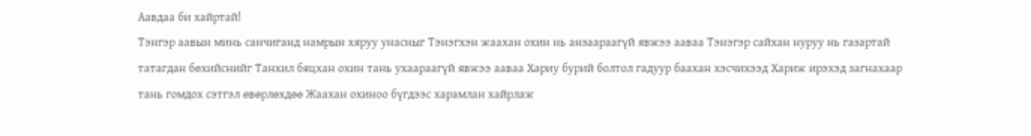Аавдаа би хайртай!
Тэнгэр аавын минь санчиганд намрын хяруу унасныг Тэнэгхэн жаахан охин нь анзаараагүй явжээ ааваа Тэнэгэр сайхан нуруу нь газартай татагдан бөхийснийг Танхил бяцхан охин тань ухаараагүй явжээ ааваа Хариу бурий болтол гадуур баахан хэсчихээд Хариж ирэхэд загнахаар тань гомдох сэтгэл өвөрлөхдөө Жаахан охиноо бүгдээс харамлан хайрлаж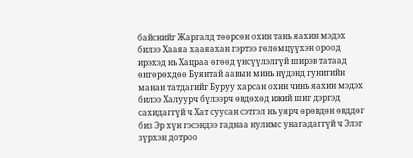байснийг Жаргалд төөрсөн охин тань яахин мэдэх билээ Хааяа хааяахан гэртээ гөлөмцүүхэн ороод ирэхэд нь Хацраа өгөөд үнсүүлэлгүй ширэв татаад өнгөрөхдөө Буянтай аавын минь нүдэнд гунигийн манан татдагийг Буруу харсан охин чинь яахин мэдэх билээ Халуурч бүлээрч өвдөхөд ижий шиг дэргэд сахидаггүй ч Хат суусан сэтгэл нь уярч өрөвдөн өвддөг биз Эр хүн гэсэндээ гаднаа нулимс унагадаггүй ч Элэг зүрхэн дотроо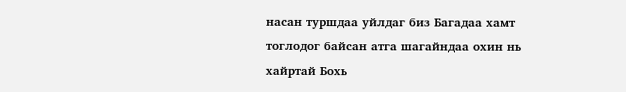насан туршдаа уйлдаг биз Багадаа хамт тоглодог байсан атга шагайндаа охин нь хайртай Бохь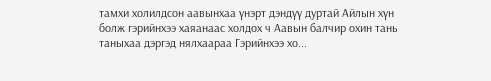тамхи холилдсон аавынхаа үнэрт дэндүү дуртай Айлын хүн болж гэрийнхээ хаяанаас холдох ч Аавын балчир охин тань таныхаа дэргэд нялхаараа Гэрийнхээ хо...